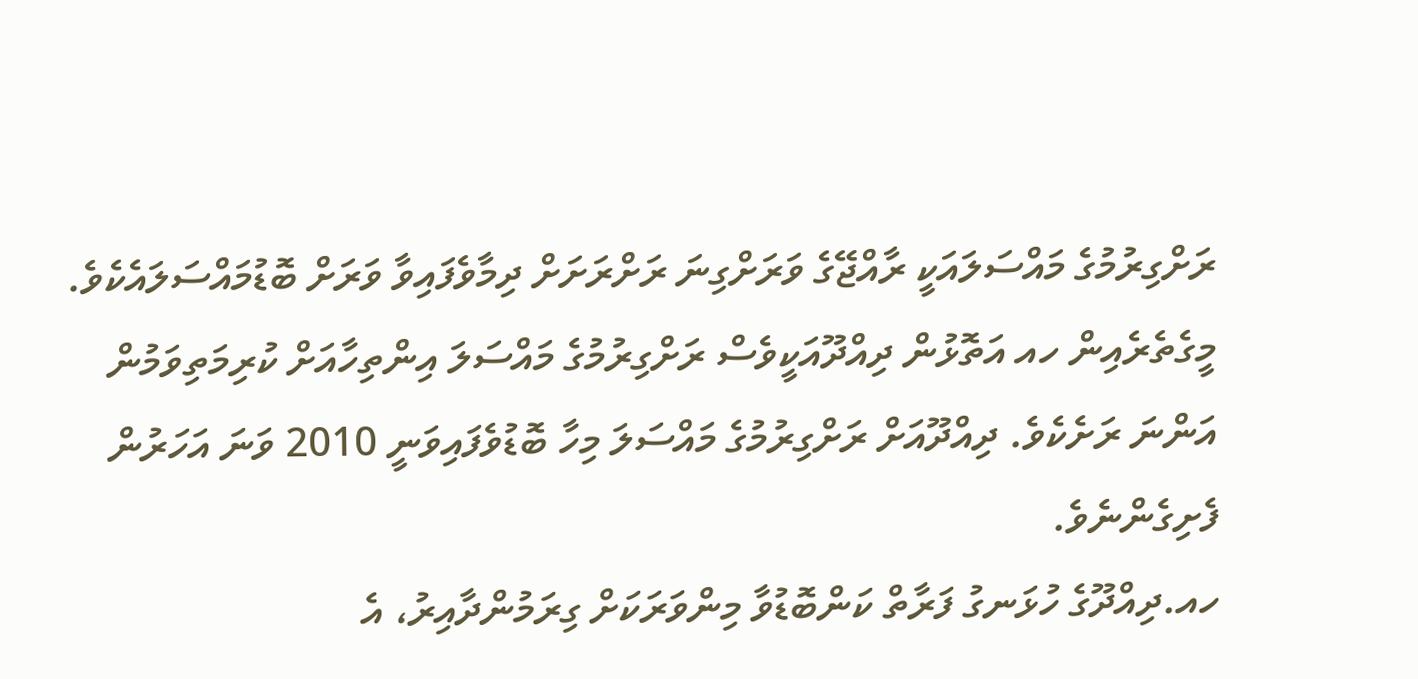ރަށްގިރުމުގެ މައްސަލައަކީ ރާއްޖޭގެ ވަރަށްގިނަ ރަށްރަށަށް ދިމާވެފައިވާ ވަރަށް ބޮޑުމައްސަލައެކެވެ. މީގެތެރެއިން ހއ އަތޮޅުން ދިއްދޫއަކީވެސް ރަށްގިރުމުގެ މައްސަލަ އިންތިހާއަށް ކުރިމަތިވަމުން އަންނަ ރަށެކެވެ. ދިއްދޫއަށް ރަށްގިރުމުގެ މައްސަލަ މިހާ ބޮޑުވެފައިވަނީ 2010 ވަނަ އަހަރުން ފެށިގެންނެވެ.
ހއ.ދިއްދޫގެ ހުޅަނގު ފަރާތް ކަންބޮޑުވާ މިންވަރަކަށް ގިރަމުންދާއިރު، އެ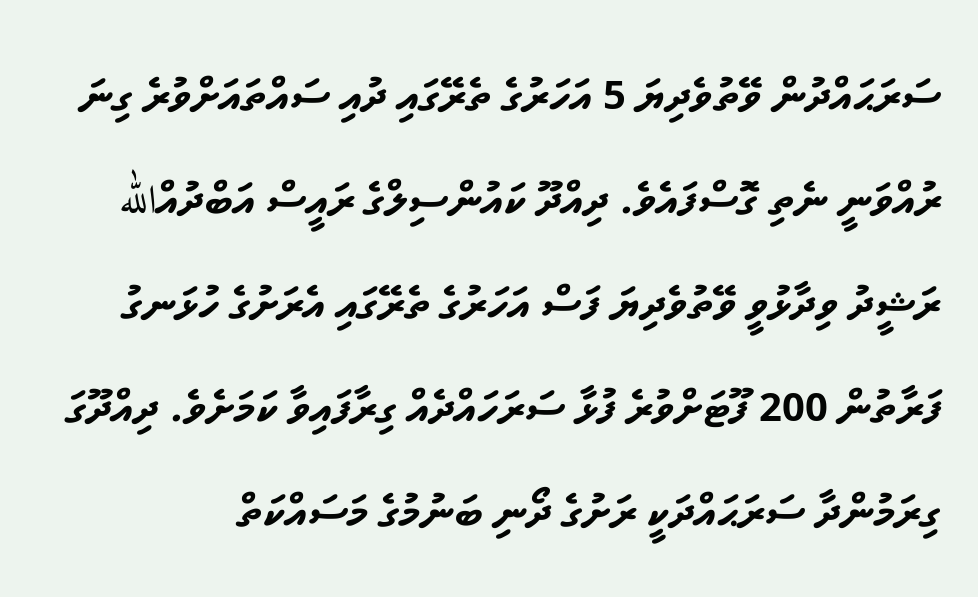ސަރަޙައްދުން ވޭތުވެދިޔަ 5 އަހަރުގެ ތެރޭގައި ދުއި ސައްތައަށްވުރެ ގިނަ ރުއްވަނީ ނެތި ގޮސްފައެވެ. ދިއްދޫ ކައުންސިލްގެ ރައީސް އަބްދުއްالله ރަޝީދު ވިދާޅުވީ ވޭތުވެދިޔަ ފަސް އަހަރުގެ ތެރޭގައި އެރަށުގެ ހުޅަނގު ފަރާތުން 200 ފޫޓަށްވުރެ ފުޅާ ސަރަހައްދެއް ގިރާފައިވާ ކަމަށެވެ. ދިއްދޫގަ ގިރަމުންދާ ސަރަޙައްދަކީ ރަށުގެ ދޯނި ބަނުމުގެ މަސައްކަތް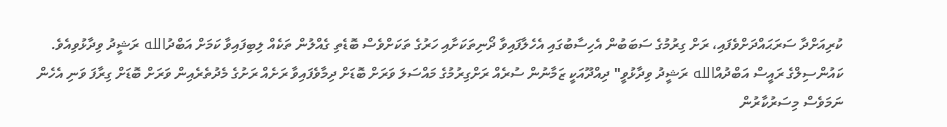ކުރިއަށްދާ ސަރަޙައްދަށްވެފައި، ރަށް ގިރުމުގެ ސަބަބުން އެހިސާބުގައި އެހެލާފައިވާ ދޯނިތަކަށާއި ހަރުގެ ތަކަށްވެސް ބޮޑެތި ގެއްލުން ތަކެއް ލިބިފައިވާ ކަމަށް އަބްދުالله ރަޝީދު ވިދާޅުވިއެވެ.
ކައުންސިލްގެ ރައީސް އަބްދުއްالله ރަޝީދު ވިދާޅުވީ" ދިއްދޫއަކީ ޒަމާނުން ސުރެއް ރަށްގިރުމުގެ މައްސަލަ ވަރަށް ބޮޑަށް ދިމާވެފައިވާ ރަށެއް ރަށުގެ މެދުތެރެއިން ވަރަށް ބޮޑަށް ގިރާފަ ވަނި އެހެން ނަމަވެސް މިސަރުކާރުން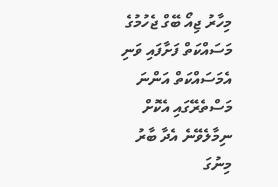މިހާރު ޖިއޯ ބޭގް ޖެހުމުގެ މަސައްކަތް ފަށާފައި ވަނި އެމަސައްކަތް އަންނަ މަސްތެރޭގައި އެކޮށް ނިމާލެވޭނެ އެދާ ބާރު މިނުގަ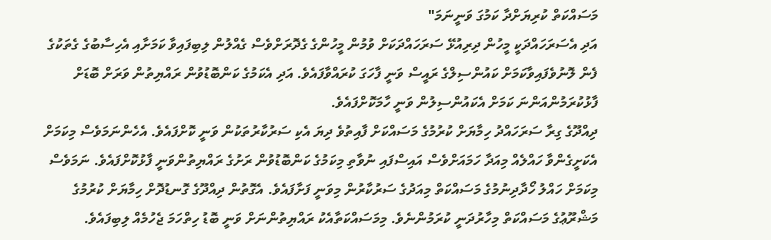މަސައްކަތް ކުރިޔަށްދާ ކަމުގަ ވަނީނަމަ"
އަދި އެސަރަހައްދަކީ މީހުން ދިރިއުޅޭ ސަރަހައްދަކަށް ވުމުން މީހުންގެ ގެދޮރަށްވެސް ގެއްލުން ލިބިފައިވާ ކަމަށާއި އެހިސާބުގެ ގެތަކުގެ ފެން ލޮނުވެފައިވާކަމަށް ކައުންސިލްގެ ރައީސް ވަނީ ފާހަގަ ކުރައްވާފައެވެ. އަދި އެކަމުގެ ކަންބޮޑުވުން ރައްޔިތުން ވަރަށް ބޮޑަށް ފާޅުކުރަމުންއަންނަ ކަމަށް އެކައުންސިލުން ވަނީ ހާމަކޮށްފައެވެ.
ދިއްދޫގެ ގިރާ ސަރަހައްދު ހިމާޔަށް ކުރުމުގެ މަސައްކަށް ފާއިތުވެ ދިޔަ އެކި ސަރުކާރުތަކުން ވަނީ ކޮށްފައެވެ. އެހެންނަމަވެސް މިކަމަށް އެކަށީގެންވާ ހައްލެއް މިއަދާ ހަމައަށްވެސް އައިސްފައި ނުވާތި މިކަމުގެ ކަންބޮޑުވުން ރަށުގެ ރައްޔިތުންވަނީ ފާޅުކޮށްފައެވެ. ނަމަވެސް މިކަމަށް ހައްލު ހޯދާދިނުމުގެ މަސައްކަތް މިއަދުގެ ސަރުކާރުން މިވަނީ ފަށާފައެވެ. އެގޮތުން ދިއްދޫގެ ގޮނޑުދޮށް ހިމާޔަށް ކުރުމުގެ މަޝްރޫޢުގެ މަސައްކަތް މިހާރުދަނީ ކުރަމުންނެވެ. މިމަސައްކަތާއެކު ރައްޔިތުންނަށް ވަނީ ބޮޑު ހިތްހަމަ ޖެހުމެއް ލިބިފައެވެ.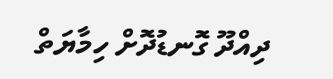ދިއްދޫ ގޮނޑުދޮށް ހިމާޔަތް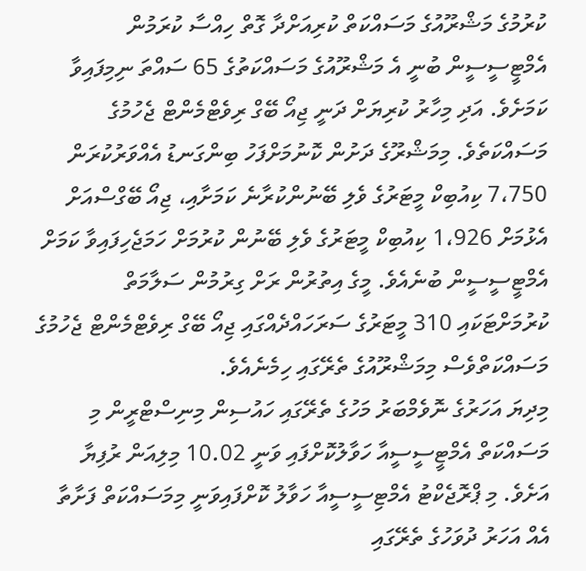ކުރުމުގެ މަޝްރޫއުގެ މަސައްކަތް ކުރިއަށްދާ ގޮތް ހިއްސާ ކުރަމުން އެމްޓީސީސީން ބުނީ އެ މަޝްރޫއުގެ މަސައްކަތުގެ 65 ސައްތަ ނިމިފައިވާ ކަމަށެވެ. އަދި މިހާރު ކުރިޔަށް ދަނީ ޖިއޯ ބޭގް ރިވެޓްމެންޓް ޖެހުމުގެ މަސައްކަތެވެ. މިމަޝްރޫގެ ދަށުން ކޮނުމަށްފަހު ބިންގަނޑު އެއްވަރުކުރަން 7،750 ކިއުބިކް މީޓަރުގެ ވެލި ބޭނުންކުރާނެ ކަމަށާއި، ޖިއޯ ބޭގްސްއަށް އެޅުމަށް 1،926 ކިއުބިކް މީޓަރުގެ ވެލި ބޭނުން ކުރުމަށް ހަމަޖެހިފައިވާ ކަމަށް އެމްޓީސީސީން ބުނެއެވެ. މީގެ އިތުރުން ރަށް ގިރުމުން ސަލާމަތް ކުރުމަށްޓަކައި 310 މީޓަރުގެ ސަރަހައްދެއްގައި ޖިއޯ ބޭގް ރިވެޓްމެންޓް ޖެހުމުގެ މަސައްކަތްވެސް މިމަޝްރޫއުގެ ތެރޭގައި ހިމެނެއެވެ.
މިދިޔަ އަހަރުގެ ނޮވެމްބަރު މަހުގެ ތެރޭގައި ހައުސިން މިނިސްޓްރީން މި މަސައްކަތް އެމްޓީސީސީއާ ހަވާލުކޮށްފައި ވަނީ 10.02 މިލިއަން ރުފިޔާ އަށެވެ. މި ޕްރޮޖެކްޓު އެމްޓިސީސީއާ ހަވާލު ކޮށްފައިވަނީ މިމަސައްކަތް ފަށާތާ އެއް އަހަރު ދުވަހުގެ ތެރޭގައި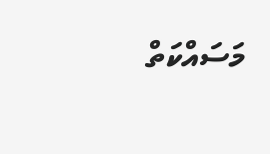މަސައްކަތް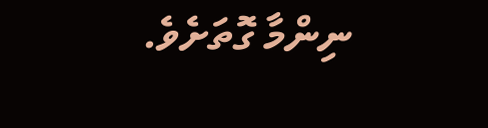ނިންމާ ގޮތަށެވެ.